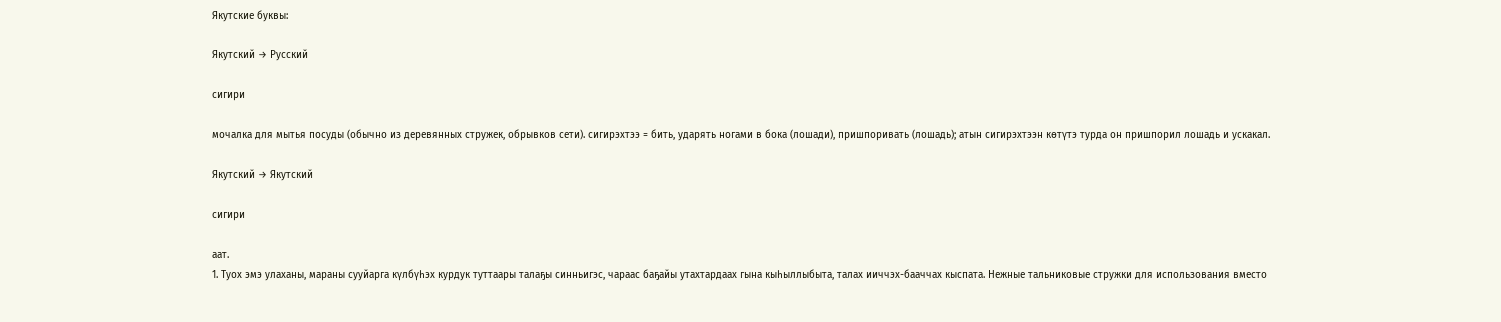Якутские буквы:

Якутский → Русский

сигири

мочалка для мытья посуды (обычно из деревянных стружек, обрывков сети). сигирэхтээ = бить, ударять ногами в бока (лошади), пришпоривать (лошадь); атын сигирэхтээн көтүтэ турда он пришпорил лошадь и ускакал.

Якутский → Якутский

сигири

аат.
1. Туох эмэ улаханы, мараны сууйарга күлбүһэх курдук туттаары талаҕы синньигэс, чараас баҕайы утахтардаах гына кыһыллыбыта, талах ииччэх-бааччах кыспата. Нежные тальниковые стружки для использования вместо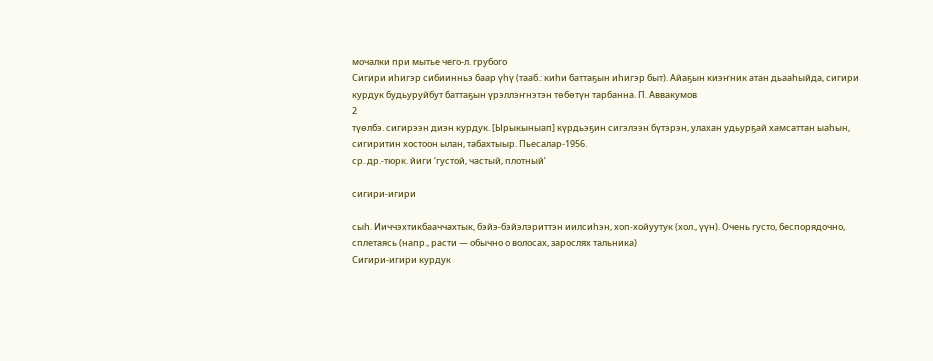мочалки при мытье чего-л. грубого
Сигири иһигэр сибиинньэ баар үһү (тааб.: киһи баттаҕын иһигэр быт). Айаҕын киэҥник атан дьааһыйда, сигири курдук будьуруйбут баттаҕын үрэллэҥнэтэн төбөтүн тарбанна. П. Аввакумов
2
түөлбэ. сигирээн диэн курдук. [Ырыкыныап] күрдьэҕин сигэлээн бүтэрэн, улахан удьурҕай хамсаттан ыаһын, сигиритин хостоон ылан, табахтыыр. Пьесалар-1956.
ср. др.-тюрк. йиги ‘густой, частый, плотный’

сигири-игири

сыһ. Ииччэхтикбааччахтык, бэйэ-бэйэлэриттэн иилсиһэн, хоп-хойуутук (хол., үүн). Очень густо, беспорядочно, сплетаясь (напр., расти — обычно о волосах, зарослях тальника)
Сигири-игири курдук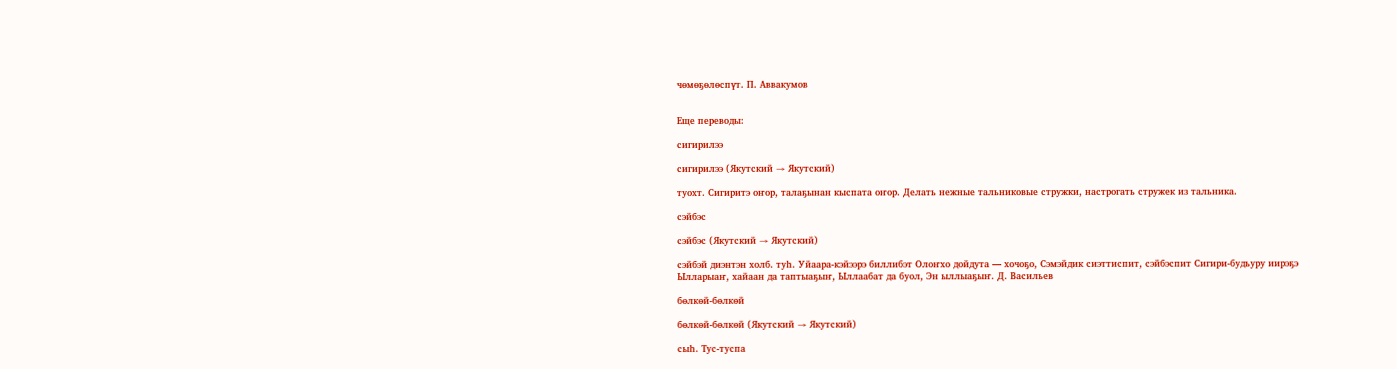чөмөҕөлөспүт. П. Аввакумов


Еще переводы:

сигирилээ

сигирилээ (Якутский → Якутский)

туохт. Сигиритэ оҥор, талаҕынан кыспата оҥор. Делать нежные тальниковые стружки, настрогать стружек из тальника.

сэйбэс

сэйбэс (Якутский → Якутский)

сэйбэй диэнтэн холб. туһ. Уйаара-кэйээрэ биллибэт Олоҥхо дойдута — хочоҕо, Сэмэйдик сиэттиспит, сэйбэспит Сигири-будьуру иирэҕэ Ылларыаҥ, хайаан да таптыаҕыҥ, Ыллаабат да буол, Эн ыллыаҕыҥ. Д. Васильев

бөлкөй-бөлкөй

бөлкөй-бөлкөй (Якутский → Якутский)

сыһ. Тус-туспа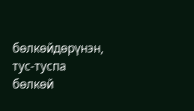бөлкөйдөрүнэн, тус-туспа бөлкөй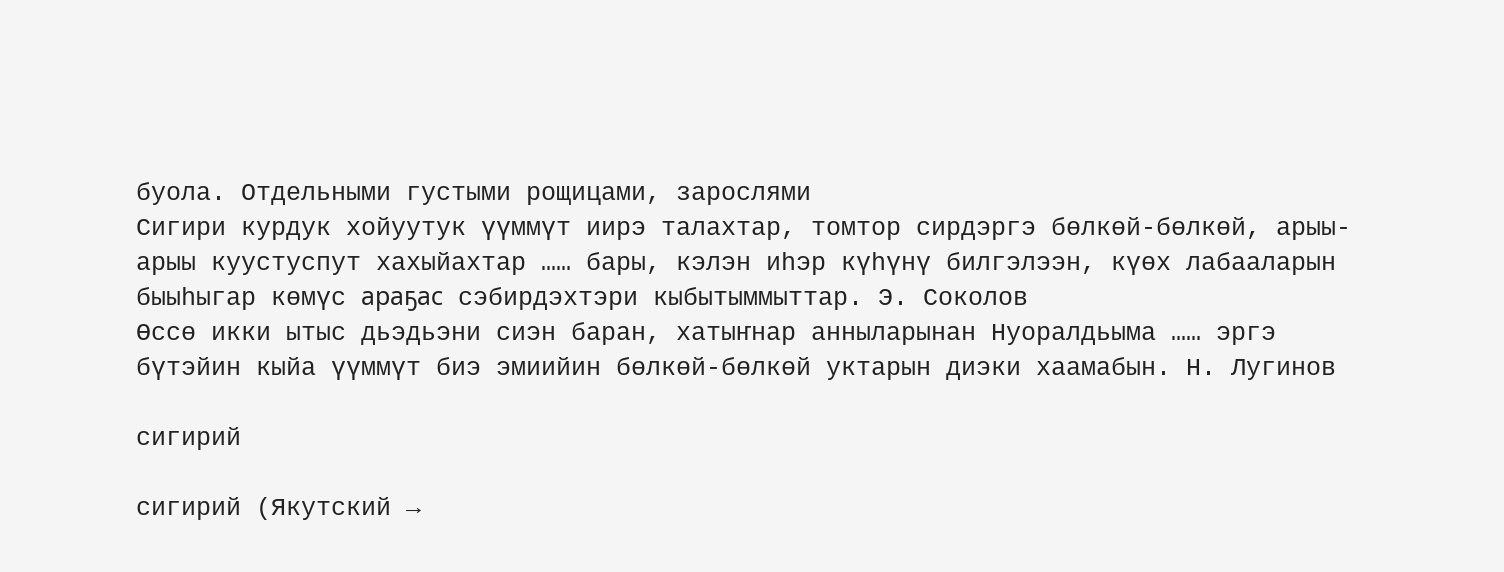буола. Отдельными густыми рощицами, зарослями
Сигири курдук хойуутук үүммүт иирэ талахтар, томтор сирдэргэ бөлкөй-бөлкөй, арыы-арыы куустуспут хахыйахтар …… бары, кэлэн иһэр күһүнү билгэлээн, күөх лабааларын быыһыгар көмүс араҕас сэбирдэхтэри кыбытыммыттар. Э. Соколов
Өссө икки ытыс дьэдьэни сиэн баран, хатыҥнар анныларынан Нуоралдьыма …… эргэ бүтэйин кыйа үүммүт биэ эмиийин бөлкөй-бөлкөй уктарын диэки хаамабын. Н. Лугинов

сигирий

сигирий (Якутский →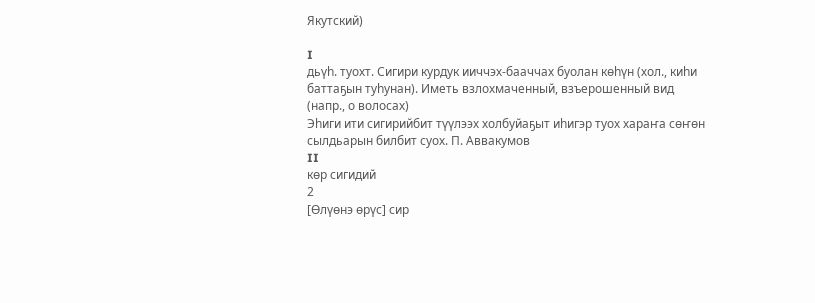Якутский)

I
дьүһ. туохт. Сигири курдук ииччэх-бааччах буолан көһүн (хол., киһи баттаҕын туһунан). Иметь взлохмаченный, взъерошенный вид (напр., о волосах)
Эһиги ити сигирийбит түүлээх холбуйаҕыт иһигэр туох хараҥа сөҥөн сылдьарын билбит суох. П. Аввакумов
II
көр сигидий
2
[Өлүөнэ өрүс] сир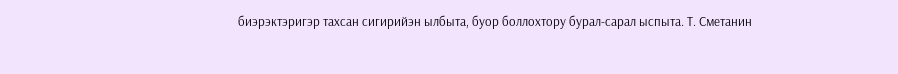биэрэктэригэр тахсан сигирийэн ылбыта, буор боллохтору бурал-сарал ыспыта. Т. Сметанин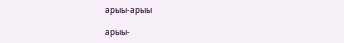арыы-арыы

арыы-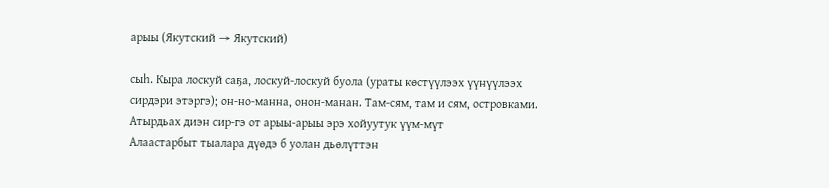арыы (Якутский → Якутский)

сыһ. Кыра лоскуй саҕа, лоскуй-лоскуй буола (ураты көстүүлээх үүнүүлээх сирдэри этэргэ); он-но-манна, онон-манан. Там-сям, там и сям, островками. Атырдьах диэн сир-гэ от арыы-арыы эрэ хойуутук үүм-мүт
Алаастарбыт тыалара дүөдэ б уолан дьөлүттэн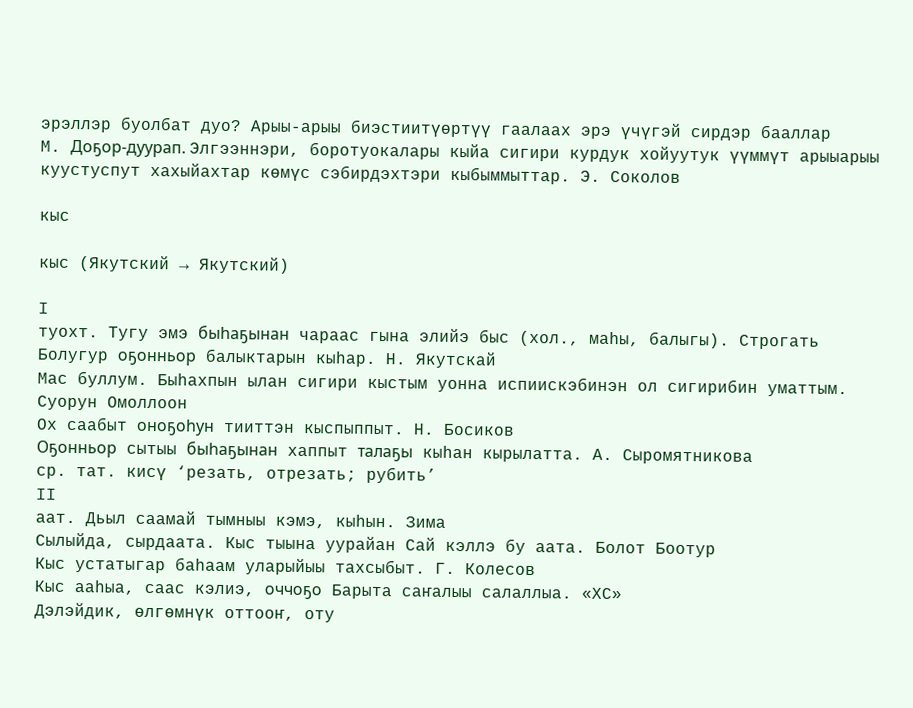эрэллэр буолбат дуо? Арыы-арыы биэстиитүөртүү гаалаах эрэ үчүгэй сирдэр бааллар
М. Доҕор-дуурап. Элгээннэри, боротуокалары кыйа сигири курдук хойуутук үүммүт арыыарыы куустуспут хахыйахтар көмүс сэбирдэхтэри кыбыммыттар. Э. Соколов

кыс

кыс (Якутский → Якутский)

I
туохт. Тугу эмэ быһаҕынан чараас гына элийэ быс (хол., маһы, балыгы). Строгать
Болугур оҕонньор балыктарын кыһар. Н. Якутскай
Мас буллум. Быһахпын ылан сигири кыстым уонна испиискэбинэн ол сигирибин уматтым. Суорун Омоллоон
Ох саабыт оноҕоһун тииттэн кыспыппыт. Н. Босиков
Оҕонньор сытыы быһаҕынан хаппыт талаҕы кыһан кырылатта. А. Сыромятникова
ср. тат. кисү ‘резать, отрезать; рубить’
II
аат. Дьыл саамай тымныы кэмэ, кыһын. Зима
Сылыйда, сырдаата. Кыс тыына уурайан Сай кэллэ бу аата. Болот Боотур
Кыс устатыгар баһаам уларыйыы тахсыбыт. Г. Колесов
Кыс ааһыа, саас кэлиэ, оччоҕо Барыта саҥалыы салаллыа. «ХС»
Дэлэйдик, өлгөмнүк оттооҥ, оту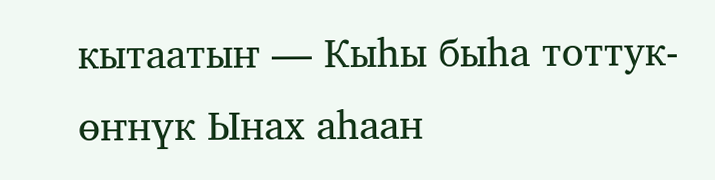кытаатыҥ — Кыһы быһа тоттук-өҥнүк Ынах аһаан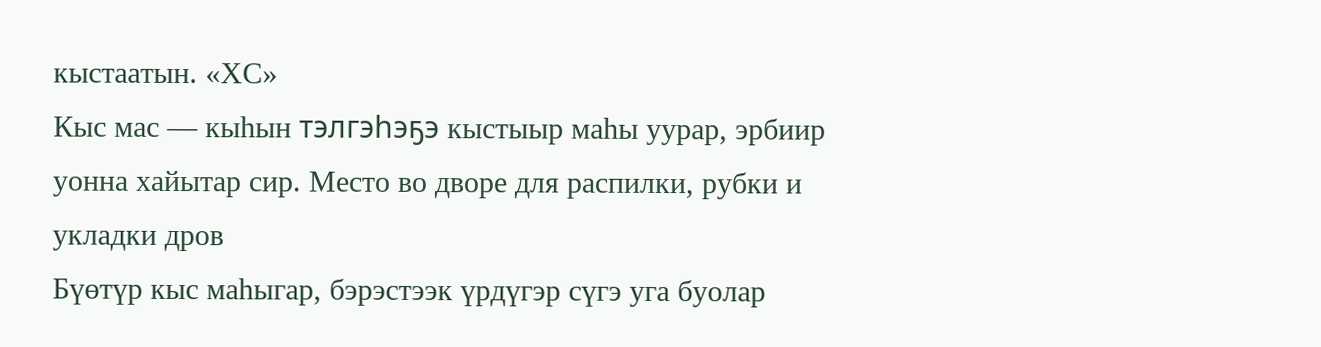кыстаатын. «ХС»
Кыс мас — кыһын тэлгэһэҕэ кыстыыр маһы уурар, эрбиир уонна хайытар сир. Место во дворе для распилки, рубки и укладки дров
Бүөтүр кыс маһыгар, бэрэстээк үрдүгэр сүгэ уга буолар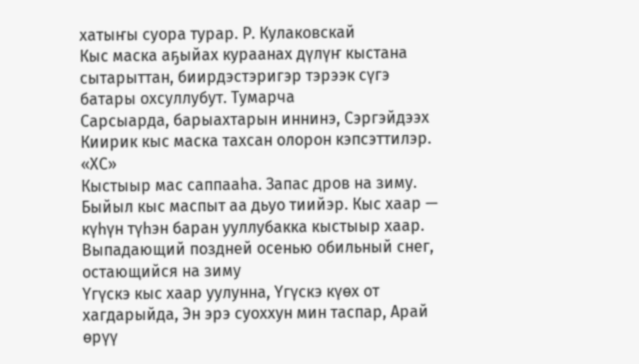хатыҥы суора турар. Р. Кулаковскай
Кыс маска аҕыйах кураанах дүлүҥ кыстана сытарыттан, биирдэстэригэр тэрээк сүгэ батары охсуллубут. Тумарча
Сарсыарда, барыахтарын иннинэ, Сэргэйдээх Киирик кыс маска тахсан олорон кэпсэттилэр. «ХС»
Кыстыыр мас саппааһа. Запас дров на зиму. Быйыл кыс маспыт аа дьуо тиийэр. Кыс хаар — күһүн түһэн баран ууллубакка кыстыыр хаар. Выпадающий поздней осенью обильный снег, остающийся на зиму
Үгүскэ кыс хаар уулунна, Үгүскэ күөх от хагдарыйда, Эн эрэ суоххун мин таспар, Арай өрүү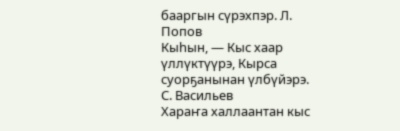бааргын сүрэхпэр. Л. Попов
Кыһын, — Кыс хаар үллүктүүрэ, Кырса суорҕанынан үлбүйэрэ. С. Васильев
Хараҥа халлаантан кыс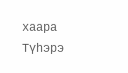хаара Түһэрэ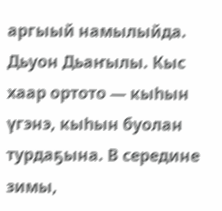аргыый намылыйда. Дьуон Дьаҥылы. Кыс хаар ортото — кыһын үгэнэ, кыһын буолан турдаҕына. В середине зимы,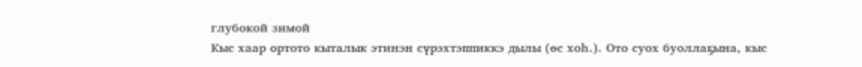глубокой зимой
Кыс хаар ортото кыталык этинэн сүрэхтэппиккэ дылы (өс хоһ.). Ото суох буоллаҕына, кыс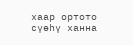хаар ортото сүөһү ханна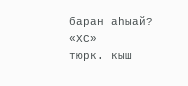баран аһыай? «ХС»
тюрк. кыш